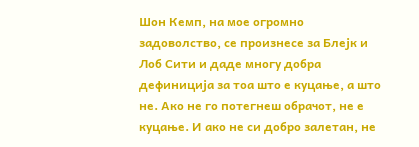Шон Кемп, на мое огромно задоволство, се произнесе за Блејк и Лоб Сити и даде многу добра дефиниција за тоа што е куцање, а што не. Ако не го потегнеш обрачот, не е куцање. И ако не си добро залетан, не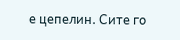е цепелин. Сите го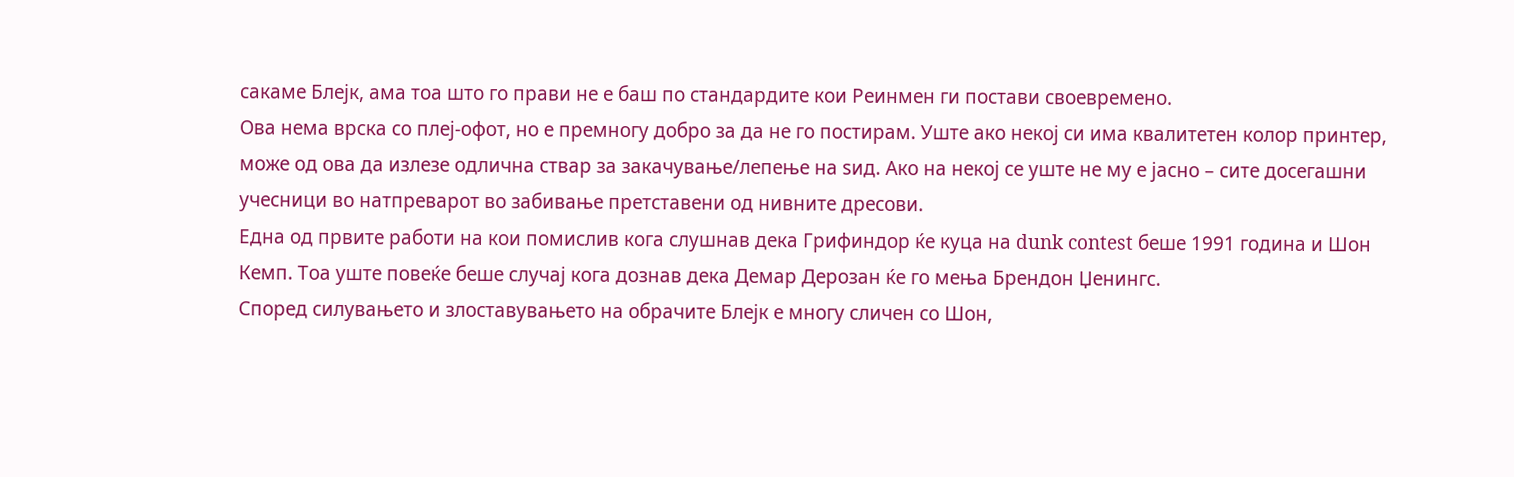сакаме Блејк, ама тоа што го прави не е баш по стандардите кои Реинмен ги постави своевремено.
Ова нема врска со плеј-офот, но е премногу добро за да не го постирам. Уште ако некој си има квалитетен колор принтер, може од ова да излезе одлична ствар за закачување/лепење на ѕид. Ако на некој се уште не му е јасно – сите досегашни учесници во натпреварот во забивање претставени од нивните дресови.
Една од првите работи на кои помислив кога слушнав дека Грифиндор ќе куца на dunk contest беше 1991 година и Шон Кемп. Тоа уште повеќе беше случај кога дознав дека Демар Дерозан ќе го мења Брендон Џенингс.
Според силувањето и злоставувањето на обрачите Блејк е многу сличен со Шон,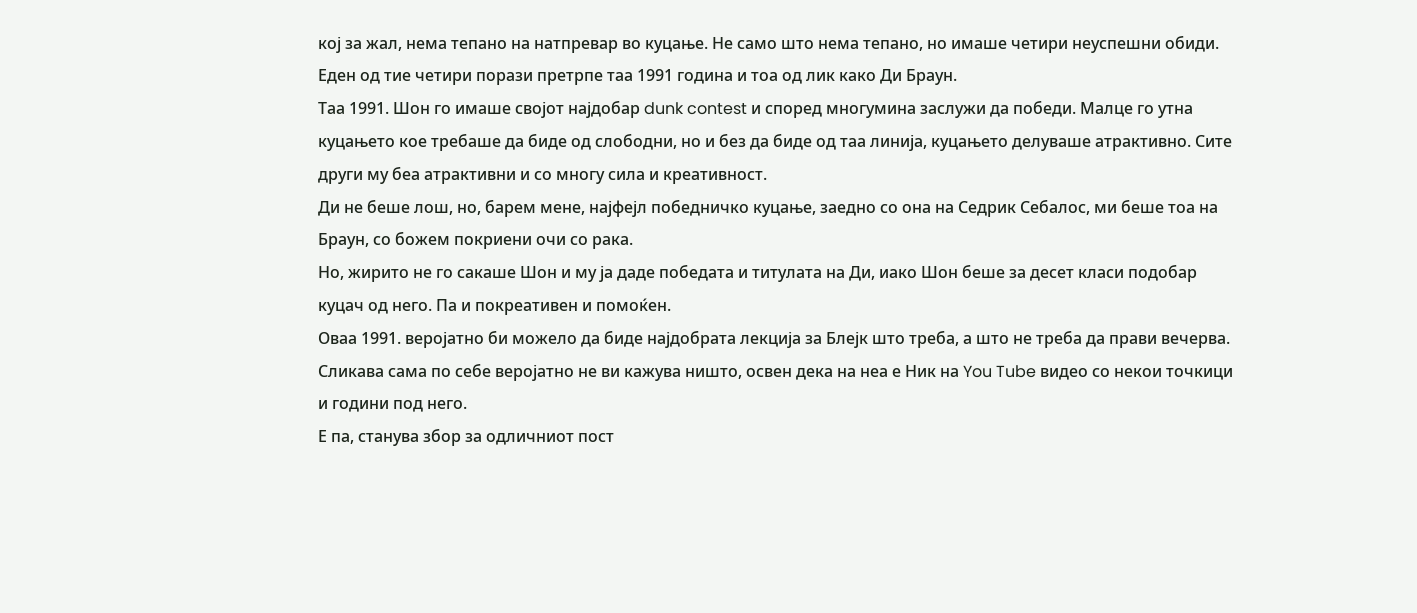кој за жал, нема тепанo на натпревар во куцање. Не само што нема тепано, но имаше четири неуспешни обиди. Еден од тие четири порази претрпе таа 1991 година и тоа од лик како Ди Браун.
Таа 1991. Шон го имаше својот најдобар dunk contest и според многумина заслужи да победи. Малце го утна куцањето кое требаше да биде од слободни, но и без да биде од таа линија, куцањето делуваше атрактивно. Сите други му беа атрактивни и со многу сила и креативност.
Ди не беше лош, но, барем мене, најфејл победничко куцање, заедно со она на Седрик Себалос, ми беше тоа на Браун, со божем покриени очи со рака.
Но, жирито не го сакаше Шон и му ја даде победата и титулата на Ди, иако Шон беше за десет класи подобар куцач од него. Па и покреативен и помоќен.
Оваа 1991. веројатно би можело да биде најдобрата лекција за Блејк што треба, а што не треба да прави вечерва.
Сликава сама по себе веројатно не ви кажува ништо, освен дека на неа е Ник на You Tube видео со некои точкици и години под него.
Е па, станува збор за одличниот пост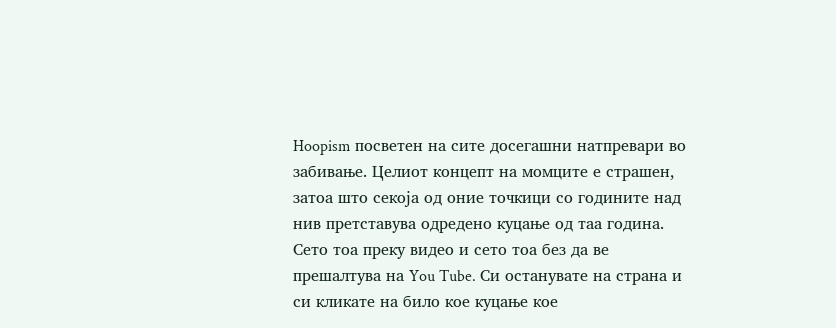Hoopism посветен на сите досегашни натпревари во забивање. Целиот концепт на момците е страшен, затоа што секоја од оние точкици со годините над нив претставува одредено куцање од таа година. Сето тоа преку видео и сето тоа без да ве прешалтува на You Tube. Си останувате на страна и си кликате на било кое куцање кое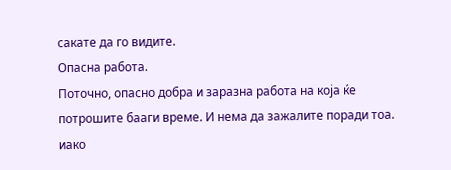сакате да го видите.
Опасна работа.
Поточно, опасно добра и заразна работа на која ќе потрошите бааги време. И нема да зажалите поради тоа.
иако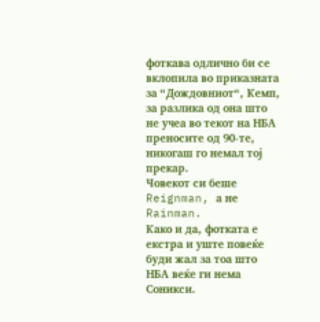фоткава одлично би се вклопила во приказната за “Дождовниот“, Кемп, за разлика од она што не учеа во текот на НБА преносите од 90-те, никогаш го немал тој прекар.
Човекот си беше Reignman, а не Rainman.
Како и да, фотката е екстра и уште повеќе буди жал за тоа што НБА веќе ги нема Соникси.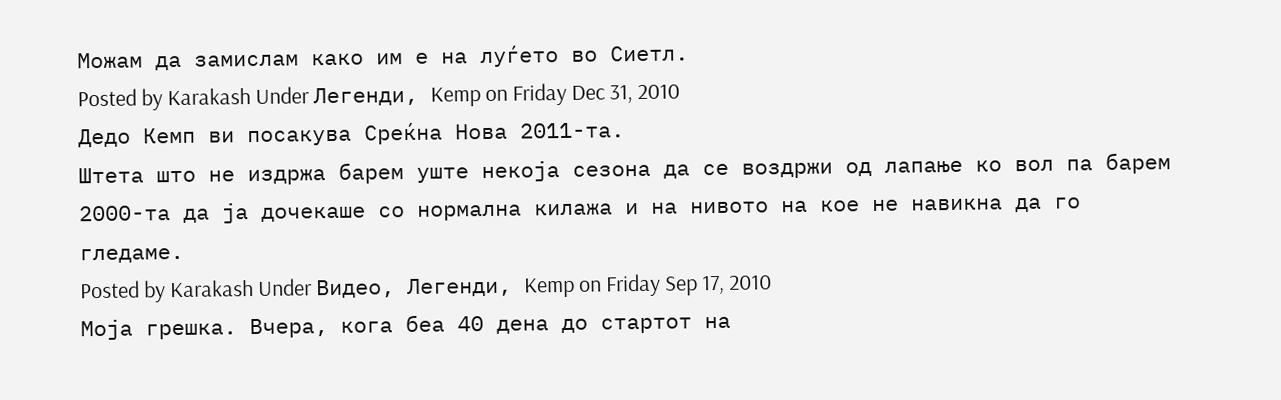Можам да замислам како им е на луѓето во Сиетл.
Posted by Karakash Under Легенди, Kemp on Friday Dec 31, 2010
Дедо Кемп ви посакува Среќна Нова 2011-та.
Штета што не издржа барем уште некоја сезона да се воздржи од лапање ко вол па барем 2000-та да ја дочекаше со нормална килажа и на нивото на кое не навикна да го гледаме.
Posted by Karakash Under Видео, Легенди, Kemp on Friday Sep 17, 2010
Моја грешка. Вчера, кога беа 40 дена до стартот на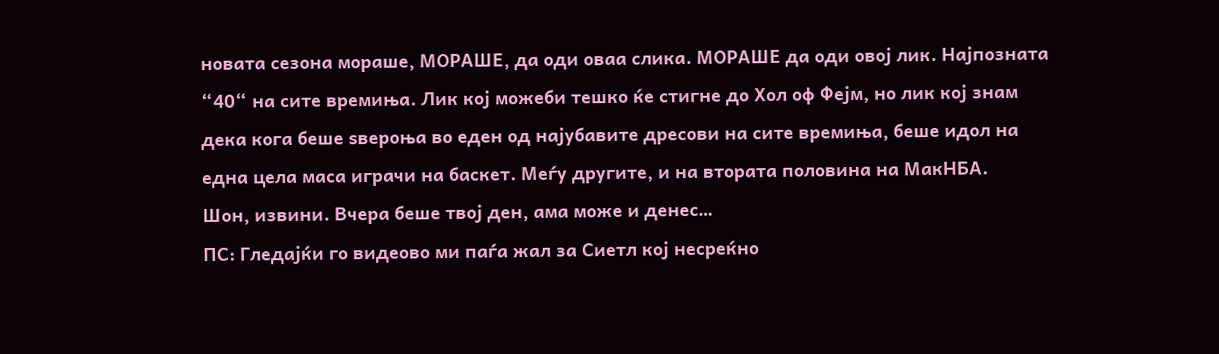новата сезона мораше, МОРАШЕ, да оди оваа слика. МОРАШЕ да оди овој лик. Најпозната “40“ на сите времиња. Лик кој можеби тешко ќе стигне до Хол оф Фејм, но лик кој знам дека кога беше ѕвероња во еден од најубавите дресови на сите времиња, беше идол на една цела маса играчи на баскет. Меѓу другите, и на втората половина на МакНБА.
Шон, извини. Вчера беше твој ден, ама може и денес…
ПС: Гледајќи го видеово ми паѓа жал за Сиетл кој несреќно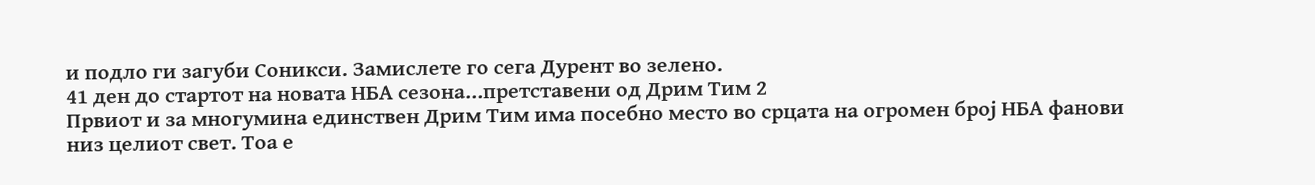и подло ги загуби Соникси. Замислете го сега Дурент во зелено.
41 ден до стартот на новата НБА сезона…претставени од Дрим Тим 2
Првиот и за многумина единствен Дрим Тим има посебно место во срцата на огромен број НБА фанови низ целиот свет. Тоа е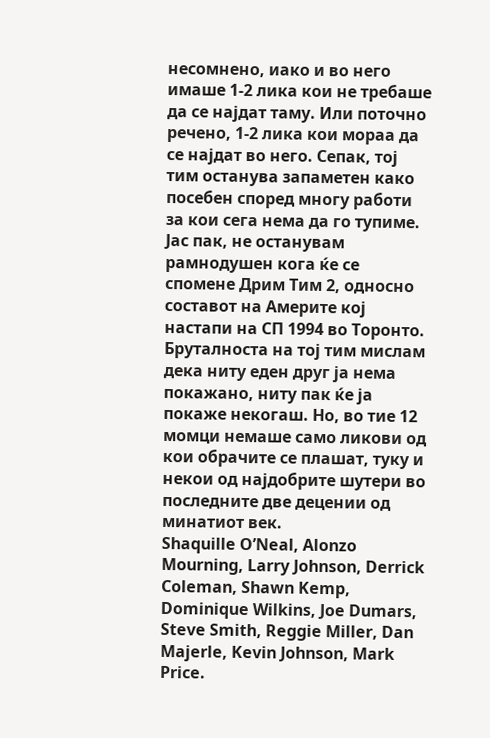несомнено, иако и во него имаше 1-2 лика кои не требаше да се најдат таму. Или поточно речено, 1-2 лика кои мораа да се најдат во него. Сепак, тој тим останува запаметен како посебен според многу работи за кои сега нема да го тупиме.
Јас пак, не останувам рамнодушен кога ќе се спомене Дрим Тим 2, односно составот на Америте кој настапи на СП 1994 во Торонто. Бруталноста на тој тим мислам дека ниту еден друг ја нема покажано, ниту пак ќе ја покаже некогаш. Но, во тие 12 момци немаше само ликови од кои обрачите се плашат, туку и некои од најдобрите шутери во последните две децении од минатиот век.
Shaquille O’Neal, Alonzo Mourning, Larry Johnson, Derrick Coleman, Shawn Kemp, Dominique Wilkins, Joe Dumars, Steve Smith, Reggie Miller, Dan Majerle, Kevin Johnson, Mark Price.